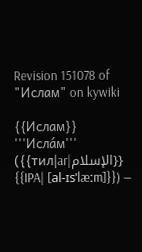Revision 151078 of "Ислам" on kywiki

{{Ислам}}
'''Исла́м''' ({{тил|ar|الإسلام}} {{IPA| [al-ɪsˈlæːm]}}) —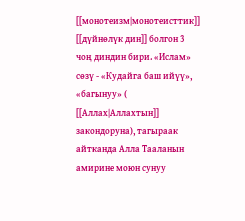[[монотеизм|монотеисттик]] [[дүйнөлүк дин]] болгон 3 чоң диндин бири. «Ислам» сөзү - «Кудайга баш ийүү», «багынуу» ( [[Аллах|Аллахтын]] закондоруна), тагыраак айтканда Алла Тааланын амирине моюн сунуу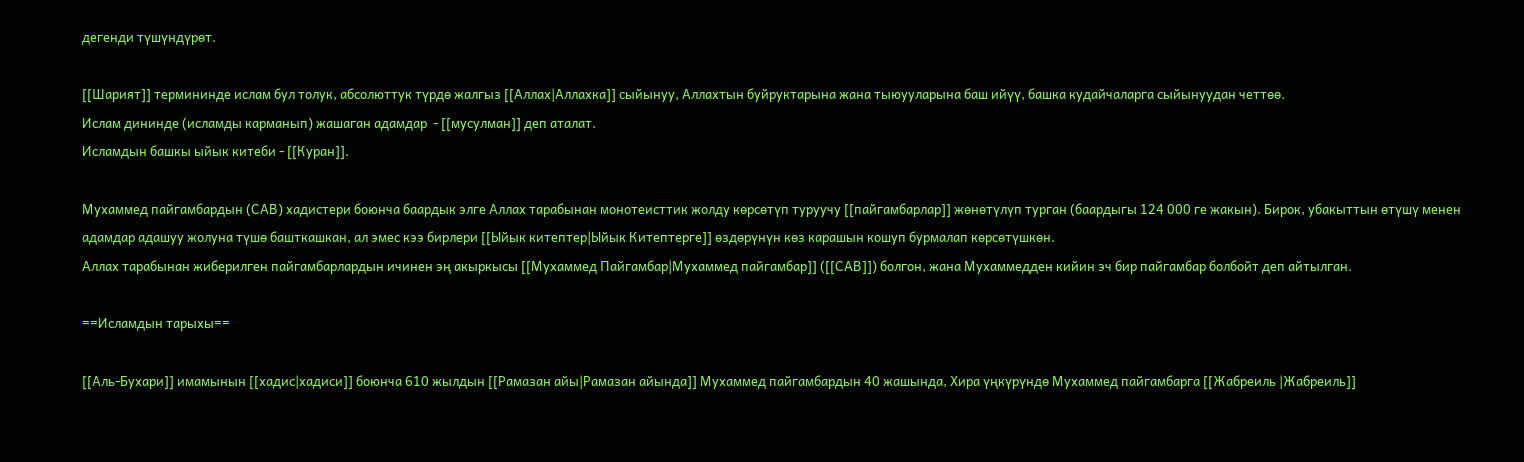дегенди түшүндүрөт.

[[Шарият]] термининде ислам бул толук, абсолюттук түрдө жалгыз [[Аллах|Аллахка]] сыйынуу, Аллахтын буйруктарына жана тыюууларына баш ийүү, башка кудайчаларга сыйынуудан четтөө.
Ислам дининде (исламды карманып) жашаган адамдар  - [[мусулман]] деп аталат.
Исламдын башкы ыйык китеби - [[Куран]].

Мухаммед пайгамбардын (САВ) хадистери боюнча баардык элге Аллах тарабынан монотеисттик жолду көрсөтүп туруучу [[пайгамбарлар]] жөнөтүлүп турган (баардыгы 124 000 ге жакын). Бирок, убакыттын өтүшү менен адамдар адашуу жолуна түшө башткашкан, ал эмес кээ бирлери [[Ыйык китептер|Ыйык Китептерге]] өздөрүнүн көз карашын кошуп бурмалап көрсөтүшкөн.
Аллах тарабынан жиберилген пайгамбарлардын ичинен эң акыркысы [[Мухаммед Пайгамбар|Мухаммед пайгамбар]] ([[САВ]]) болгон, жана Мухаммедден кийин эч бир пайгамбар болбойт деп айтылган.

==Исламдын тарыхы==

[[Аль-Бухари]] имамынын [[хадис|хадиси]] боюнча 610 жылдын [[Рамазан айы|Рамазан айында]] Мухаммед пайгамбардын 40 жашында, Хира үңкүрүндө Мухаммед пайгамбарга [[Жабреиль |Жабреиль]]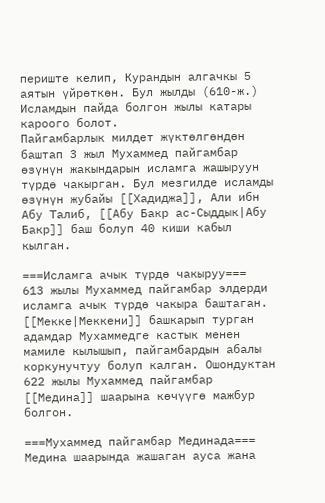периште келип, Курандын алгачкы 5 аятын үйрөткөн. Бул жылды (610-ж.) Исламдын пайда болгон жылы катары кароого болот.
Пайгамбарлык милдет жүктөлгөндөн баштап 3 жыл Мухаммед пайгамбар өзүнүн жакындарын исламга жашыруун түрдө чакырган. Бул мезгилде исламды өзүнүн жубайы [[Хадиджа]], Али ибн Абу Талиб, [[Абу Бакр ас-Сыддык|Абу Бакр]] баш болуп 40 киши кабыл кылган.

===Исламга ачык түрдө чакыруу===
613 жылы Мухаммед пайгамбар элдерди исламга ачык түрдө чакыра баштаган. [[Мекке|Меккени]] башкарып турган адамдар Мухаммедге кастык менен мамиле кылышып, пайгамбардын абалы коркунучтуу болуп калган. Ошондуктан 622 жылы Мухаммед пайгамбар [[Медина]] шаарына көчүүгө мажбур болгон.

===Мухаммед пайгамбар Мединада===
Медина шаарында жашаган ауса жана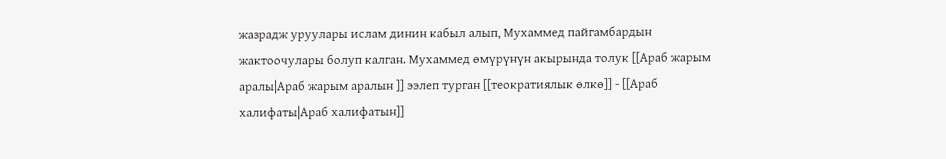жазрадж уруулары ислам динин кабыл алып, Мухаммед пайгамбардын жактоочулары болуп калган. Мухаммед өмүрүнүн акырында толук [[Араб жарым аралы|Араб жарым аралын ]] ээлеп турган [[теократиялык өлкө]] - [[Араб халифаты|Араб халифатын]]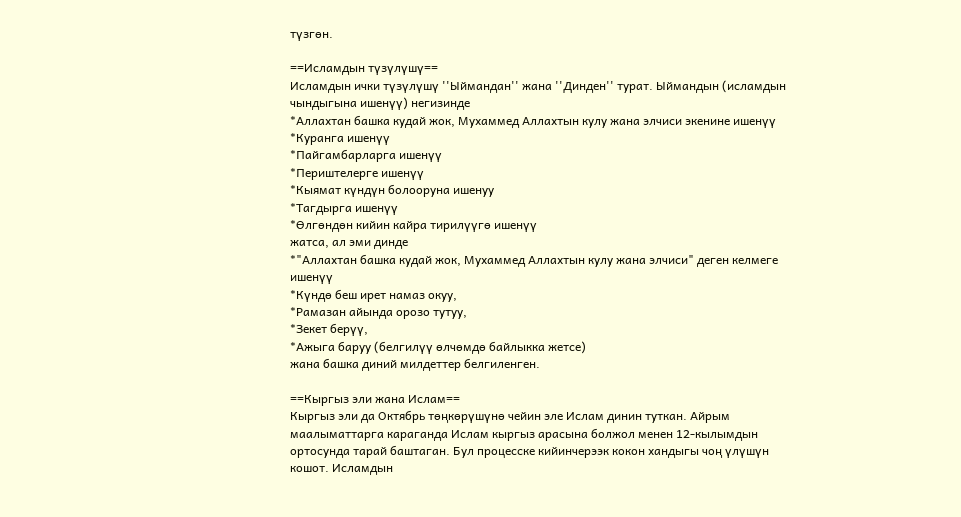түзгөн.

==Исламдын түзүлүшү==
Исламдын ички түзүлүшү ''Ыймандан'' жана ''Динден'' турат. Ыймандын (исламдын чындыгына ишенүү) негизинде
*Аллахтан башка кудай жок, Мухаммед Аллахтын кулу жана элчиси экенине ишенүү
*Куранга ишенүү
*Пайгамбарларга ишенүү
*Периштелерге ишенүү
*Кыямат күндүн болооруна ишенуу
*Тагдырга ишенүү
*Өлгөндөн кийин кайра тирилүүгө ишенүү
жатса, ал эми динде
*"Аллахтан башка кудай жок, Мухаммед Аллахтын кулу жана элчиси" деген келмеге ишенүү
*Күндө беш ирет намаз окуу,
*Рамазан айында орозо тутуу,
*Зекет берүү,
*Ажыга баруу (белгилүү өлчөмдө байлыкка жетсе)
жана башка диний милдеттер белгиленген.

==Кыргыз эли жана Ислам==
Кыргыз эли да Октябрь төңкөрүшүнө чейин эле Ислам динин туткан. Айрым маалыматтарга караганда Ислам кыргыз арасына болжол менен 12-кылымдын ортосунда тарай баштаган. Бул процесске кийинчерээк кокон хандыгы чоң үлүшүн кошот. Исламдын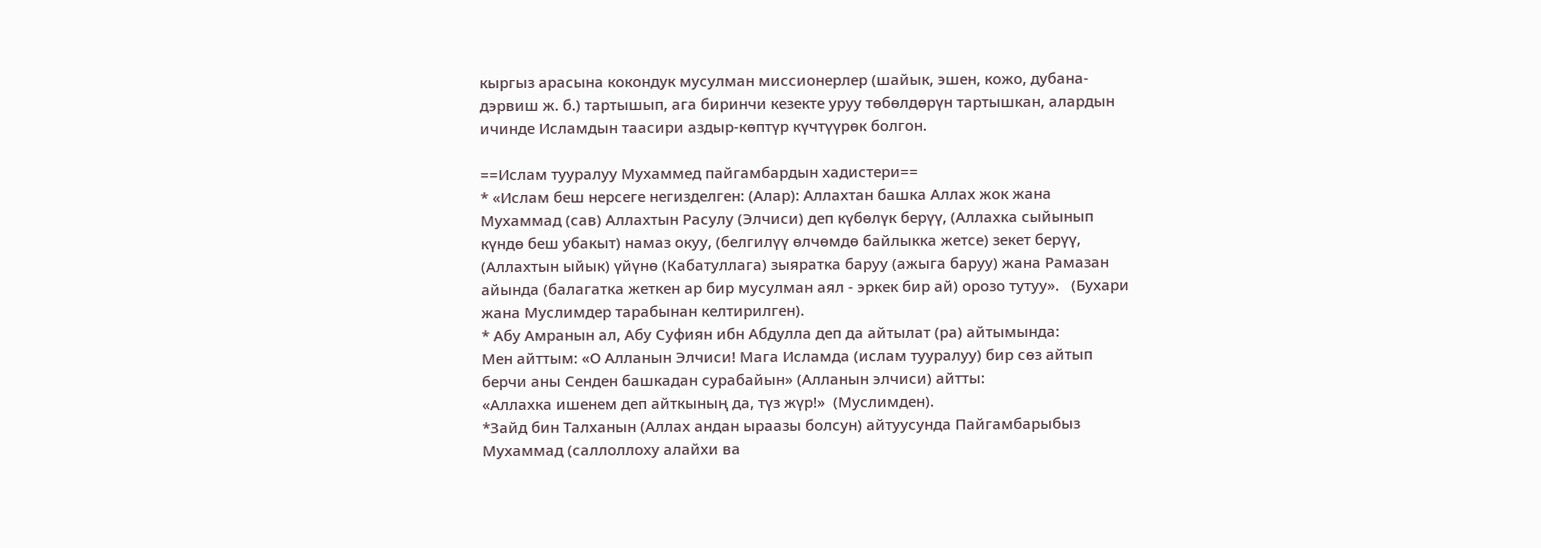кыргыз арасына кокондук мусулман миссионерлер (шайык, эшен, кожо, дубана-дэрвиш ж. б.) тартышып, ага биринчи кезекте уруу төбөлдөрүн тартышкан, алардын ичинде Исламдын таасири аздыр-көптүр күчтүүрөк болгон.

==Ислам тууралуу Мухаммед пайгамбардын хадистери==
* «Ислам беш нерсеге негизделген: (Алар): Аллахтан башка Аллах жок жана Мухаммад (сав) Аллахтын Расулу (Элчиси) деп күбөлүк берүү, (Аллахка сыйынып күндө беш убакыт) намаз окуу, (белгилүү өлчөмдө байлыкка жетсе) зекет берүү, (Аллахтын ыйык) үйүнө (Кабатуллага) зыяратка баруу (ажыга баруу) жана Рамазан айында (балагатка жеткен ар бир мусулман аял - эркек бир ай) орозо тутуу».   (Бухари жана Муслимдер тарабынан келтирилген).
* Абу Амранын ал, Абу Суфиян ибн Абдулла деп да айтылат (ра) айтымында:
Мен айттым: «О Алланын Элчиси! Мага Исламда (ислам тууралуу) бир сөз айтып берчи аны Сенден башкадан сурабайын» (Алланын элчиси) айтты:
«Аллахка ишенем деп айткының да, түз жүр!»  (Муслимден).
*Зайд бин Талханын (Аллах андан ыраазы болсун) айтуусунда Пайгамбарыбыз Мухаммад (саллоллоху алайхи ва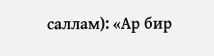саллам): «Ар бир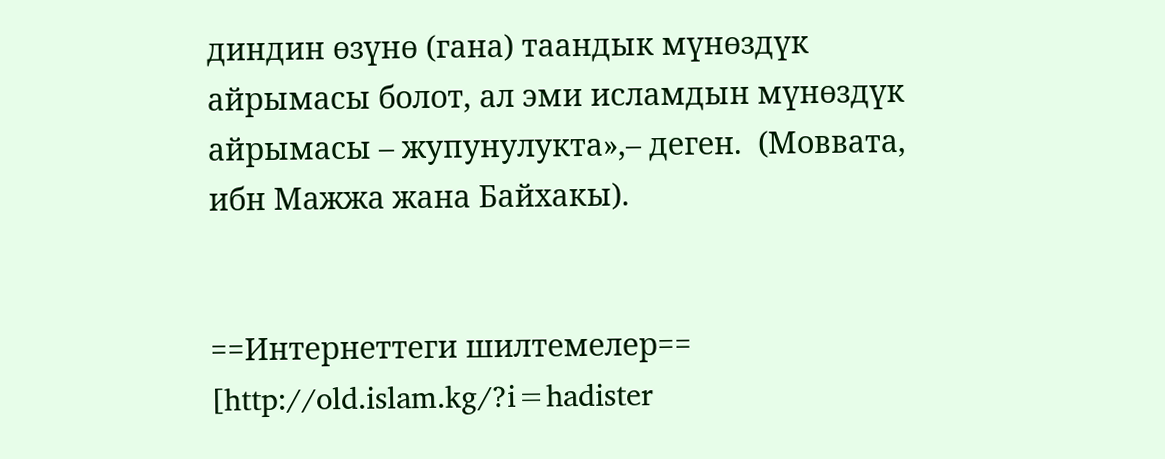диндин өзүнө (гана) таандык мүнөздүк айрымасы болот, ал эми исламдын мүнөздүк айрымасы – жупунулукта»,– деген.  (Моввата, ибн Мажжа жана Байхакы).


==Интернеттеги шилтемелер==
[http://old.islam.kg/?i=hadister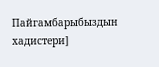Пайгамбарыбыздын хадистери]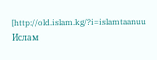[http://old.islam.kg/?i=islamtaanuu Ислам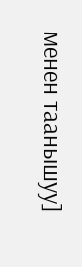менен таанышуу]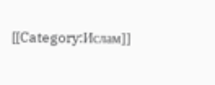[[Category:Ислам]]